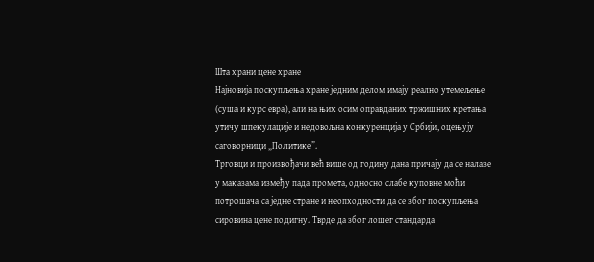Шта храни цене хране
Најновија поскупљења хране једним делом имају реално утемељење (суша и курс евра), али на њих осим оправданих тржишних кретања утичу шпекулације и недовољна конкуренција у Србији, оцењују саговорници „Политике”.
Трговци и произвођачи већ више од годину дана причају да се налазе у маказама између пада промета, односно слабе куповне моћи потрошача са једне стране и неопходности да се због поскупљења сировина цене подигну. Тврде да због лошег стандарда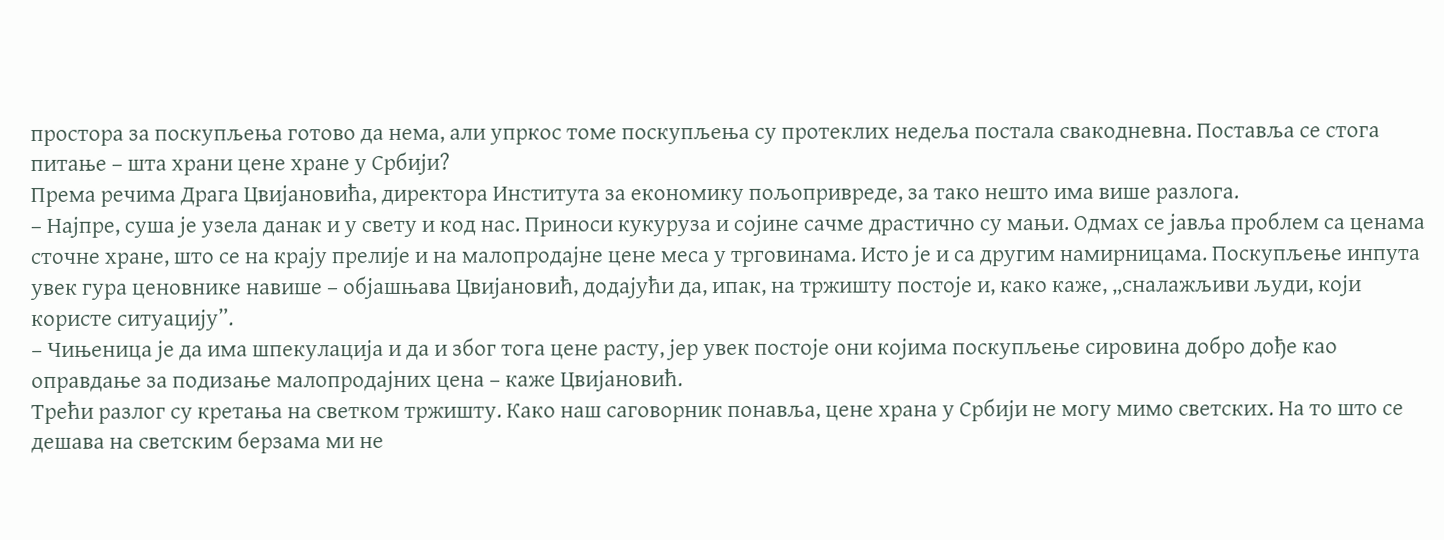простора за поскупљења готово да нема, али упркос томе поскупљења су протеклих недеља постала свакодневна. Поставља се стога питање – шта храни цене хране у Србији?
Према речима Драга Цвијановића, директора Института за економику пољопривреде, за тако нешто има више разлога.
– Најпре, суша је узела данак и у свету и код нас. Приноси кукуруза и сојине сачме драстично су мањи. Одмах се јавља проблем са ценама сточне хране, што се на крају прелије и на малопродајне цене меса у трговинама. Исто је и са другим намирницама. Поскупљење инпута увек гура ценовнике навише – објашњава Цвијановић, додајући да, ипак, на тржишту постоје и, како каже, „сналажљиви људи, који користе ситуацију”.
– Чињеница је да има шпекулација и да и због тога цене расту, јер увек постоје они којима поскупљење сировина добро дође као оправдање за подизање малопродајних цена – каже Цвијановић.
Трећи разлог су кретања на светком тржишту. Како наш саговорник понавља, цене храна у Србији не могу мимо светских. На то што се дешава на светским берзама ми не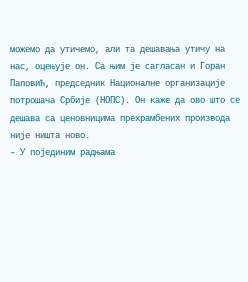можемо да утичемо, али та дешавања утичу на нас, оцењује он. Са њим је сагласан и Горан Паповић, председник Националне организације потрошача Србије (НОПС). Он каже да ово што се дешава са ценовницима прехрамбених производа није ништа ново.
– У појединим радњама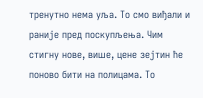тренутно нема уља. То смо виђали и раније пред поскупљења. Чим стигну нове, више, цене зејтин ће поново бити на полицама. То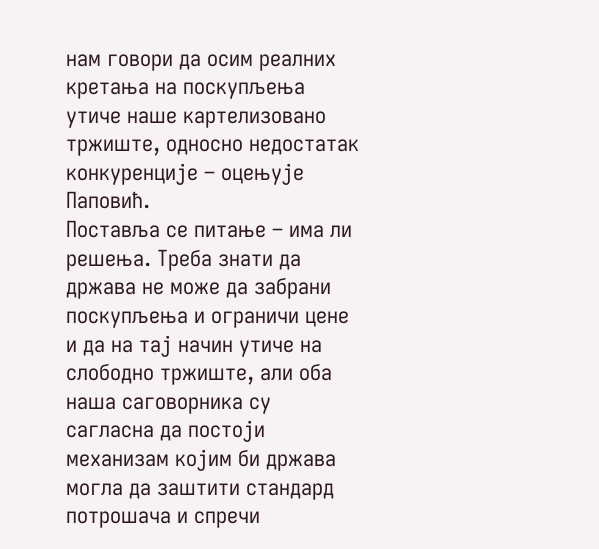нам говори да осим реалних кретања на поскупљења утиче наше картелизовано тржиште, односно недостатак конкуренције – оцењује Паповић.
Поставља се питање – има ли решења. Треба знати да држава не може да забрани поскупљења и ограничи цене и да на тај начин утиче на слободно тржиште, али оба наша саговорника су сагласна да постоји механизам којим би држава могла да заштити стандард потрошача и спречи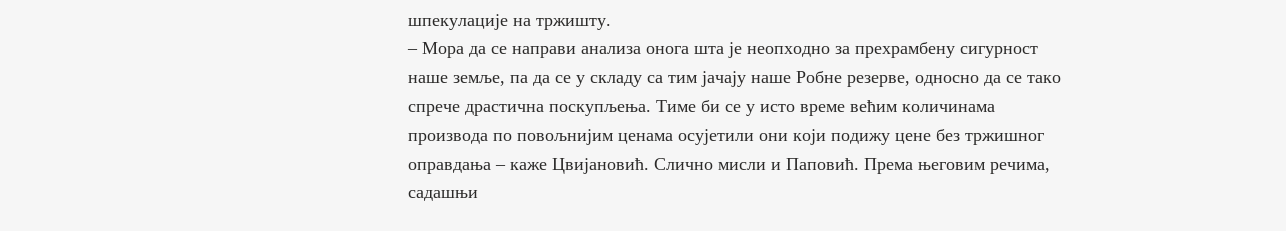шпекулације на тржишту.
– Мора да се направи анализа онога шта је неопходно за прехрамбену сигурност наше земље, па да се у складу са тим јачају наше Робне резерве, односно да се тако спрече драстична поскупљења. Тиме би се у исто време већим количинама производа по повољнијим ценама осујетили они који подижу цене без тржишног оправдања – каже Цвијановић. Слично мисли и Паповић. Према његовим речима, садашњи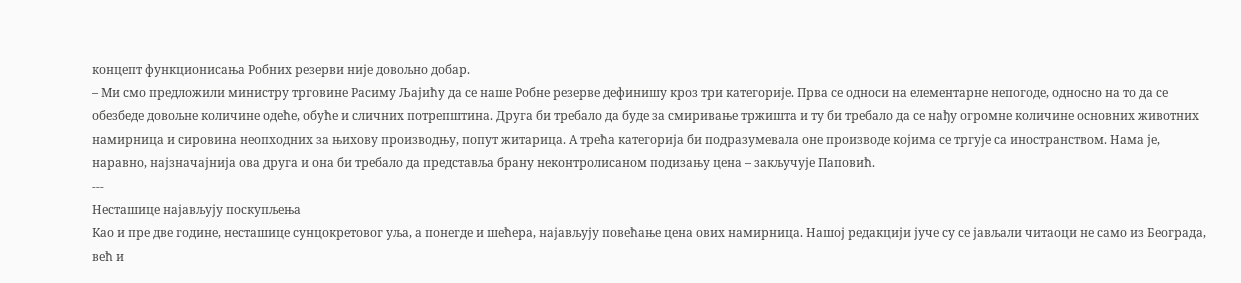концепт функционисања Робних резерви није довољно добар.
– Ми смо предложили министру трговине Расиму Љајићу да се наше Робне резерве дефинишу кроз три категорије. Прва се односи на елементарне непогоде, односно на то да се обезбеде довољне количине одеће, обуће и сличних потрепштина. Друга би требало да буде за смиривање тржишта и ту би требало да се нађу огромне количине основних животних намирница и сировина неопходних за њихову производњу, попут житарица. А трећа категорија би подразумевала оне производе којима се тргује са иностранством. Нама је, наравно, најзначајнија ова друга и она би требало да представља брану неконтролисаном подизању цена – закључује Паповић.
---
Несташице најављују поскупљења
Као и пре две године, несташице сунцокретовог уља, а понегде и шећера, најављују повећање цена ових намирница. Нашој редакцији јуче су се јављали читаоци не само из Београда, већ и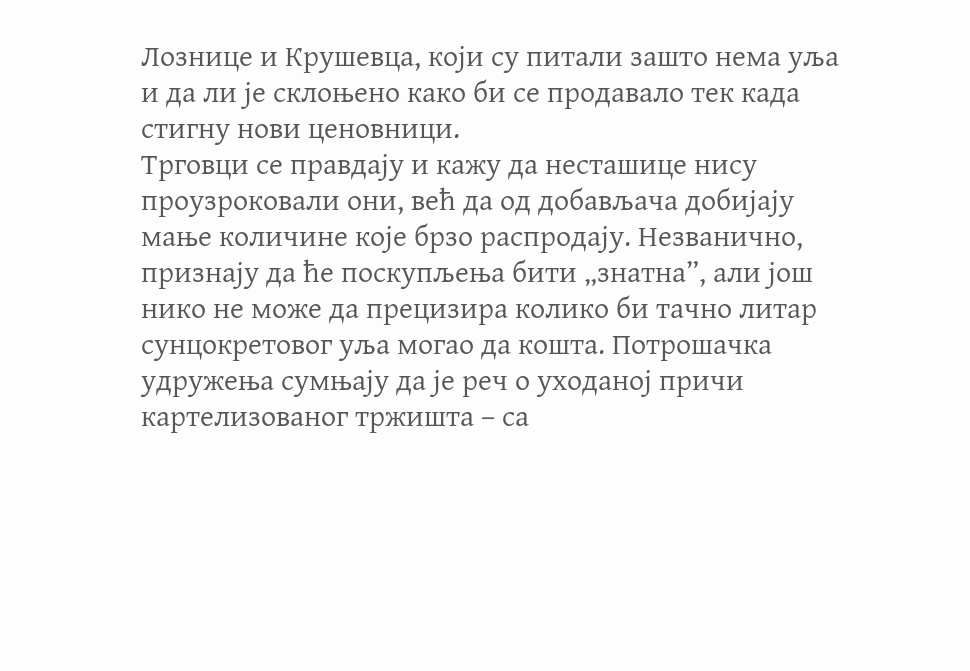Лознице и Крушевца, који су питали зашто нема уља и да ли је склоњено како би се продавало тек када стигну нови ценовници.
Трговци се правдају и кажу да несташице нису проузроковали они, већ да од добављача добијају мање количине које брзо распродају. Незванично, признају да ће поскупљења бити „знатна”, али још нико не може да прецизира колико би тачно литар сунцокретовог уља могао да кошта. Потрошачка удружења сумњају да је реч о уходаној причи картелизованог тржишта – са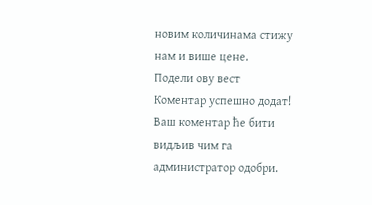новим количинама стижу нам и више цене.
Подели ову вест
Комeнтар успeшно додат!
Ваш комeнтар ћe бити видљив чим га администратор одобри.